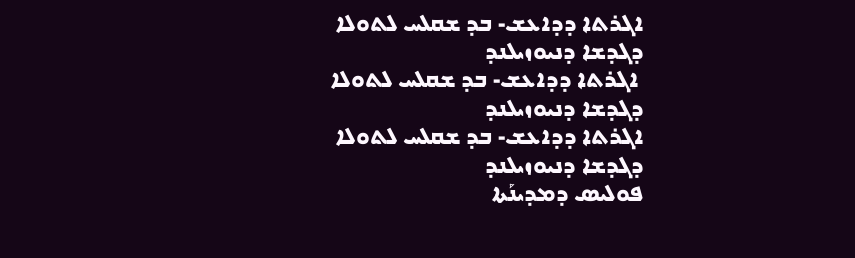ܐܓܪܬܐ ܕܕܐܥܫ- ܒܕ ܫܩܠܚ ܠܬܘܠܐ ܕܓܕܫܐ ܕܢܝܘܙܝܠܢܕ
 ܐܓܪܬܐ ܕܕܐܥܫ- ܒܕ ܫܩܠܚ ܠܬܘܠܐ ܕܓܕܫܐ ܕܢܝܘܙܝܠܢܕ
ܐܓܪܬܐ ܕܕܐܥܫ- ܒܕ ܫܩܠܚ ܠܬܘܠܐ ܕܓܕܫܐ ܕܢܝܘܙܝܠܢܕ
ܦܘܠܝܣ ܕܡܕܝܢܰܬܐ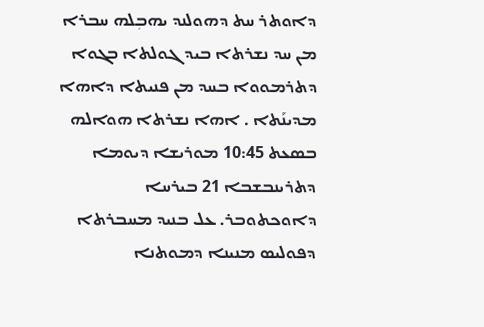ܕܐܘܬܪ ܚܬ ܕܗܘܠܢܕ ܝܗܒܼܠܗ ܚܒܪܐ ܡܢ ܚܕ ܢܫܪܬܐ ܒܝܕ ܓܘܠܬܐ ܒܓܘܐ ܕܬܪܡܘܘܐ ܒܚܕ ܡܢ ܦܢܝܬܐ ܕܐܗܐ ܡܕܝܢܰܬܐ . ܐܗܐ ܢܫܪܬܐ ܗܘܐܠܗ ܒܣܥܬ 10:45 ܡܘܪܝܫܐ ܕܝܘܡܐ ܕܬܪܝܢܒܫܒܐ 21 ܒܝܪܚܐ ܕܐܘܟܬܘܒܪ. ܥܠ ܒܢܝܕ ܡܚܒܪܬܐ ܕܦܘܠܝܣ ܡܢܝܢܐ ܕܡܘܬܢܐ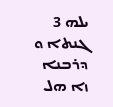ܝܠܗ 3 ܓܢܬܐ ܘ ܕܪܒܢܐ ܙܐ ܗܠ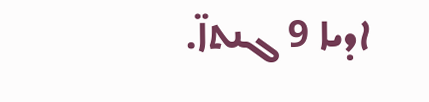ܐܕܝܐ 9 ܓܢܬܐ̈.